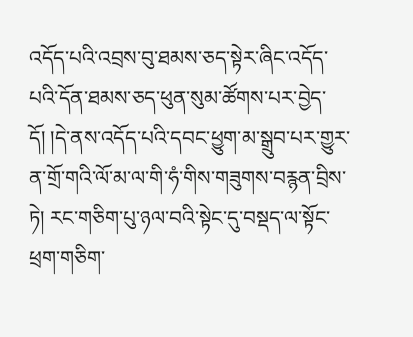འདོད་པའི་འབྲས་བུ་ཐམས་ཅད་སྟེར་ཞིང་འདོད་པའི་དོན་ཐམས་ཅད་ཕུན་སུམ་ཚོགས་པར་བྱེད་དོ། །དེ་ནས་འདོད་པའི་དབང་ཕྱུག་མ་སྒྲུབ་པར་གྱུར་ན་གྲོ་གའི་ལོ་མ་ལ་གི་ཧཾ་གིས་གཟུགས་བརྙན་བྲིས་ཏེ། རང་གཅིག་པུ་ཉལ་བའི་སྟེང་དུ་བསྡད་ལ་སྟོང་ཕྲག་གཅིག་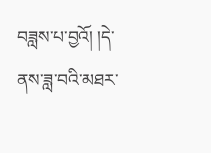བཟླས་པ་བྱའོ། །དེ་ནས་ཟླ་བའི་མཐར་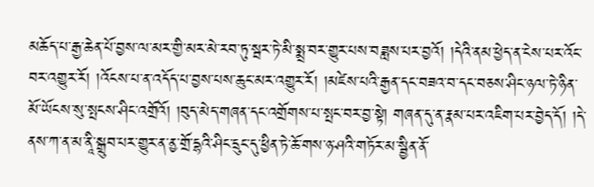མཆོད་པ་རྒྱ་ཆེན་པོ་བྱས་ལ་མར་གྱི་མར་མེ་རབ་ཏུ་སྦར་ཏེ་མི་སྨྲ་བར་གྱུར་པས་བཟླས་པར་བྱའོ། །དེའི་ནམ་ཕྱེད་ན་ངེས་པར་འོང་བར་འགྱུར་རོ། །འོངས་པ་ན་འདོད་པ་བྱས་པས་ཆུང་མར་འགྱུར་རོ། །མཛེས་པའི་རྒྱན་དང་བཟའ་བ་དང་བཅས་ཤིང་ཉལ་ཏེ་ཉིན་མོ་ཡོངས་སུ་སྤངས་ཤིང་འགྲོའོ། །བུད་མེད་གཞན་དང་འགྲོགས་པ་སྤང་བར་བྱ་སྟེ། གཞན་དུ་ན་རྣམ་པར་འཇིག་པར་བྱེད་དོ། །དེ་ནས་ཀ་ན་མ་ནཱི་སྒྲུབ་པར་གྱུར་ན་ནྱ་གྲོ་དྷའི་ཤིང་དྲུང་དུ་ཕྱིན་ཏེ་ཆོ་གས་ཉ་ཤའི་གཏོར་མ་སྦྱིན་ནོ་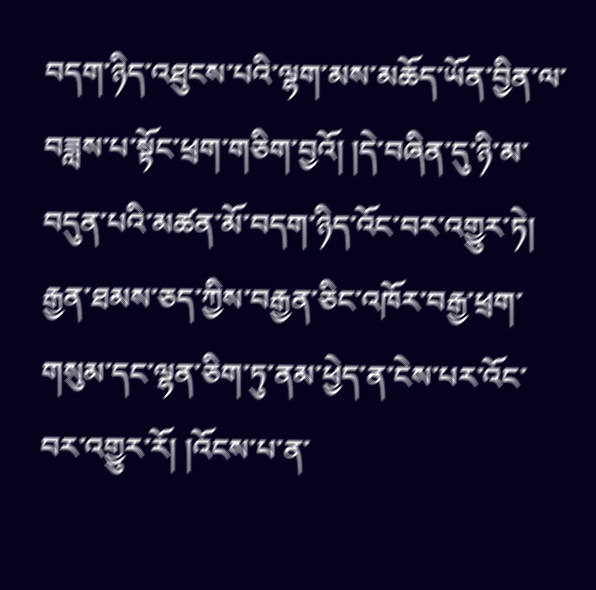བདག་ཉིད་འཐུངས་པའི་ལྷག་མས་མཆོད་ཡོན་བྱིན་ལ་བཟླས་པ་སྟོང་ཕྲག་གཅིག་བྱའོ། །དེ་བཞིན་དུ་ཉི་མ་བདུན་པའི་མཚན་མོ་བདག་ཉིད་འོང་བར་འགྱུར་ཏེ། རྒྱན་ཐམས་ཅད་ཀྱིས་བརྒྱན་ཅིང་འཁོར་བརྒྱ་ཕྲག་གསུམ་དང་ལྷན་ཅིག་ཏུ་ནམ་ཕྱེད་ན་ངེས་པར་འོང་བར་འགྱུར་རོ། །འོངས་པ་ན་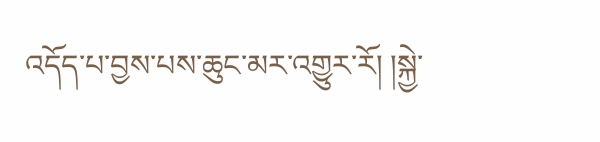འདོད་པ་བྱས་པས་ཆུང་མར་འགྱུར་རོ། །སྐྱེ་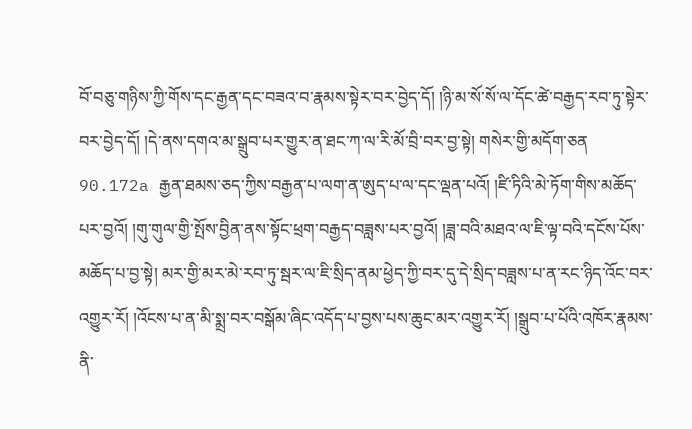བོ་བཅུ་གཉིས་ཀྱི་གོས་དང་རྒྱན་དང་བཟའ་བ་རྣམས་སྟེར་བར་བྱེད་དོ། །ཉི་མ་སོ་སོ་ལ་དོང་ཚེ་བརྒྱད་རབ་ཏུ་སྟེར་བར་བྱེད་དོ། །དེ་ནས་དགའ་མ་སྒྲུབ་པར་གྱུར་ན་ཐང་ཀ་ལ་རི་མོ་བྲི་བར་བྱ་སྟེ། གསེར་གྱི་མདོག་ཅན 90.172a རྒྱན་ཐམས་ཅད་ཀྱིས་བརྒྱན་པ་ལག་ན་ཨུད་པ་ལ་དང་ལྡན་པའོ། །ཛི་ཏིའི་མེ་ཏོག་གིས་མཆོད་པར་བྱའོ། །གུ་གུལ་གྱི་སྤོས་བྱིན་ནས་སྟོང་ཕྲག་བརྒྱད་བཟླས་པར་བྱའོ། །ཟླ་བའི་མཐའ་ལ་ཇི་ལྟ་བའི་དངོས་པོས་མཆོད་པ་བྱ་སྟེ། མར་གྱི་མར་མེ་རབ་ཏུ་སྦར་ལ་ཇི་སྲིད་ནམ་ཕྱེད་ཀྱི་བར་དུ་དེ་སྲིད་བཟླས་པ་ན་རང་ཉིད་འོང་བར་འགྱུར་རོ། །འོངས་པ་ན་མི་སྨྲ་བར་བསྒོམ་ཞིང་འདོད་པ་བྱས་པས་ཆུང་མར་འགྱུར་རོ། །སྒྲུབ་པ་པོའི་འཁོར་རྣམས་ནི་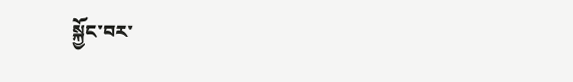སྐྱོང་བར་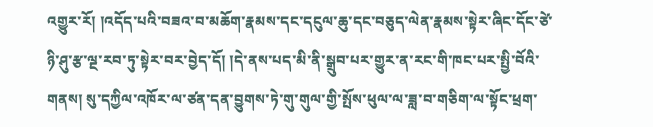འགྱུར་རོ། །འདོད་པའི་བཟའ་བ་མཆོག་རྣམས་དང་དངུལ་ཆུ་དང་བཅུད་ལེན་རྣམས་སྟེར་ཞིང་དོང་ཙེ་ཉི་ཤུ་རྩ་ལྔ་རབ་ཏུ་སྟེར་བར་བྱེད་དོ། །དེ་ནས་པད་མི་ནི་སྒྲུབ་པར་གྱུར་ན་རང་གི་ཁང་པར་སྤྱི་བོའི་གནས། སུ་དཀྱིལ་འཁོར་ལ་ཙན་དན་བྱུགས་ཏེ་གུ་གུལ་གྱི་སྤོས་ཕུལ་ལ་ཟླ་བ་གཅིག་ལ་སྟོང་ཕྲག་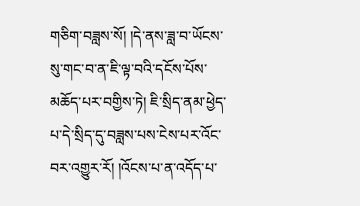གཅིག་བཟླས་སོ། །དེ་ནས་ཟླ་བ་ཡོངས་སུ་གང་བ་ན་ཇི་ལྟ་བའི་དངོས་པོས་མཆོད་པར་བགྱིས་ཏེ། ཇི་སྲིད་ནམ་ཕྱེད་པ་དེ་སྲིད་དུ་བཟླས་པས་ངེས་པར་འོང་བར་འགྱུར་རོ། །འོངས་པ་ན་འདོད་པ་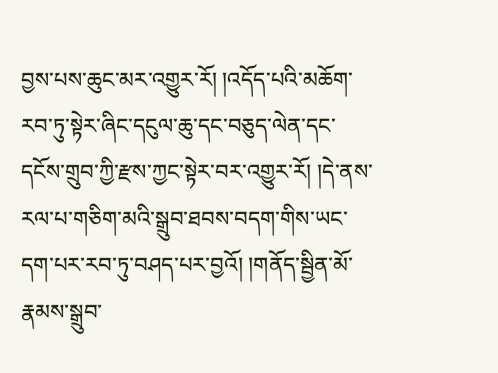བྱས་པས་ཆུང་མར་འགྱུར་རོ། །འདོད་པའི་མཆོག་རབ་ཏུ་སྟེར་ཞིང་དངུལ་ཆུ་དང་བཅུད་ལེན་དང་དངོས་གྲུབ་ཀྱི་རྫས་ཀྱང་སྟེར་བར་འགྱུར་རོ། །དེ་ནས་རལ་པ་གཅིག་མའི་སྒྲུབ་ཐབས་བདག་གིས་ཡང་དག་པར་རབ་ཏུ་བཤད་པར་བྱའོ། །གནོད་སྦྱིན་མོ་རྣམས་སྒྲུབ་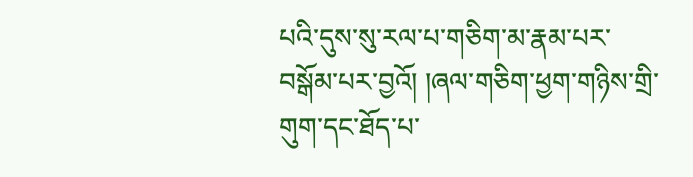པའི་དུས་སུ་རལ་པ་གཅིག་མ་རྣམ་པར་བསྒོམ་པར་བྱའོ། །ཞལ་གཅིག་ཕྱག་གཉིས་གྲི་གུག་དང་ཐོད་པ་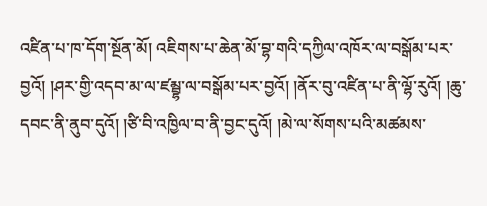འཛིན་པ་ཁ་དོག་སྔོན་མོ། འཇིགས་པ་ཆེན་མོ་བྷ་གའི་དཀྱིལ་འཁོར་ལ་བསྒོམ་པར་བྱའོ། །ཤར་གྱི་འདབ་མ་ལ་ཛམྦྷ་ལ་བསྒོམ་པར་བྱའོ། །ནོར་བུ་འཛིན་པ་ནི་ལྷོ་རུའོ། །ཆུ་དབང་ནི་ནུབ་དུའོ། །ཙི་བི་འཁྱིལ་བ་ནི་བྱང་དུའོ། །མེ་ལ་སོགས་པའི་མཚམས་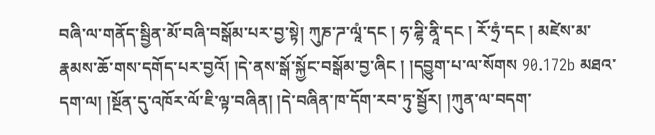བཞི་ལ་གནོད་སྦྱིན་མོ་བཞི་བསྒོམ་པར་བྱ་སྟེ། ཀུཎ་ཌ་ལཱཾ་དང ། ཧ་ཌྷི་ནཱི་དང ། རོ་ཧྲཾ་དང ། མཛེས་མ་རྣམས་ཆོ་གས་དགོད་པར་བྱའོ། །དེ་ནས་སྒོ་སྐྱོང་བསྒོམ་བྱ་ཞིང ། །དབྱུག་པ་ལ་སོགས 90.172b མཐའ་དག་ལ། །སྔོན་དུ་འཁོར་ལོ་ཇི་ལྟ་བཞིན། །དེ་བཞིན་ཁ་དོག་རབ་ཏུ་སྦྱོར། །ཀུན་ལ་བདག་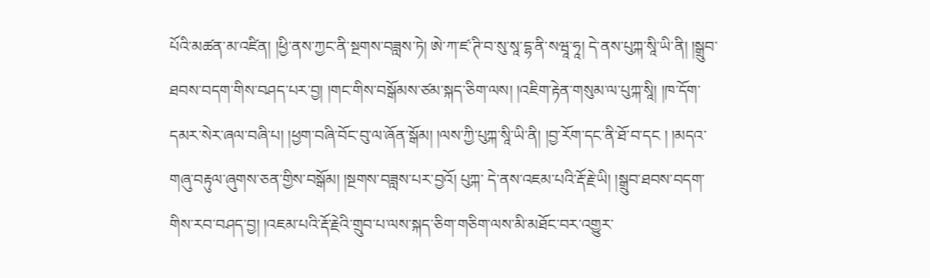པོའི་མཚན་མ་འཛིན། །ཕྱི་ནས་ཀྱང་ནི་སྔགས་བཟླས་ཏེ། ཨེ་ཀ་ཛ་ཊི་བ་སུ་སཱ་དྷ་ནི་སཝཱ་ཧཱ། དེ་ནས་པུཀྐ་སཱི་ཡི་ནི། །སྒྲུབ་ཐབས་བདག་གིས་བཤད་པར་བྱ། །གང་གིས་བསྒོམས་ཙམ་སྐད་ཅིག་ལས། །འཇིག་རྟེན་གསུམ་ལ་པུཀྐ་སཱི། །ཁ་དོག་དམར་སེར་ཞལ་བཞི་པ། །ཕྱག་བཞི་བོང་བུ་ལ་ཞོན་སྒོམ། །ལས་ཀྱི་པུཀྐ་སཱི་ཡི་ནི། །བྱ་རོག་དང་ནི་ཐོ་བ་དང ། །མདའ་གཞུ་བརྟུལ་ཞུགས་ཅན་གྱིས་བསྒོམ། །སྔགས་བཟླས་པར་བྱའོ། པུཀྐ་ དེ་ནས་འཇམ་པའི་རྡོ་རྗེ་ཡི། །སྒྲུབ་ཐབས་བདག་གིས་རབ་བཤད་བྱ། །འཇམ་པའི་རྡོ་རྗེའི་གྲུབ་པ་ལས་སྐད་ཅིག་གཅིག་ལས་མི་མཐོང་བར་འགྱུར་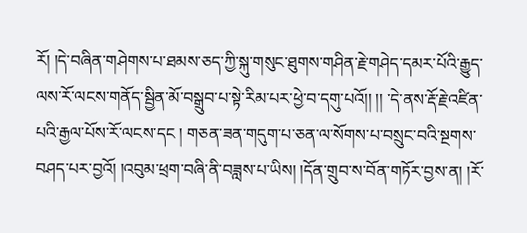རོ། །དེ་བཞིན་གཤེགས་པ་ཐམས་ཅད་ཀྱི་སྐུ་གསུང་ཐུགས་གཤིན་རྗེ་གཤེད་དམར་པོའི་རྒྱུད་ལས་རོ་ལངས་གནོད་སྦྱིན་མོ་བསྒྲུབ་པ་སྟེ་རིམ་པར་ཕྱེ་བ་དགུ་པའོ།། །། ་དེ་ནས་རྡོ་རྗེ་འཛིན་པའི་རྒྱལ་པོས་རོ་ལངས་དང ། གཅན་ཟན་གདུག་པ་ཅན་ལ་སོགས་པ་བསྲུང་བའི་སྔགས་བཤད་པར་བྱའོ། །འབུམ་ཕྲག་བཞི་ནི་བཟླས་པ་ཡིས། །དོན་གྲུབ་ས་བོན་གཏོར་བྱས་ན། །རོ་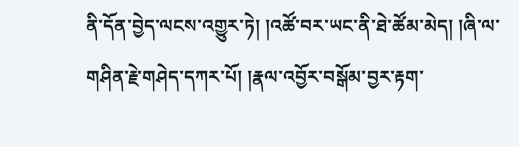ནི་དོན་བྱེད་ལངས་འགྱུར་ཏེ། །འཚོ་བར་ཡང་ནི་ཐེ་ཚོམ་མེད། །ཞི་ལ་གཤིན་རྗེ་གཤེད་དཀར་པོ། །རྣལ་འབྱོར་བསྒོམ་བྱར་རྟག་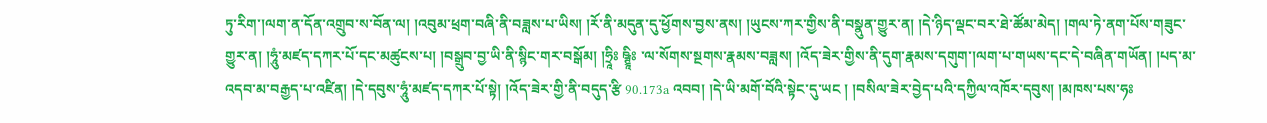ཏུ་རིག་།ལག་ན་དོན་འགྲུབ་ས་བོན་ལ། །འབུམ་ཕྲག་བཞི་ནི་བཟླས་པ་ཡིས། །རོ་ནི་མདུན་དུ་ཕྱོགས་བྱས་ནས། །ཡུངས་ཀར་གྱིས་ནི་བསྣུན་གྱུར་ན། །དེ་ཉིད་ལྡང་བར་ཐེ་ཚོམ་མེད། །གལ་ཏེ་ནག་པོས་གཟུང་གྱུར་ན། །ཧཱུཾ་མཛད་དཀར་པོ་དང་མཚུངས་པ། །བསྒྲུབ་བྱ་ཡི་ནི་སྙིང་གར་བསྒོམ། །ཧྲཱིཿ ཥྚྲཱིཿ ་ལ་སོགས་སྔགས་རྣམས་བཟླས། །འོད་ཟེར་གྱིས་ནི་དུག་རྣམས་དགུག་།ལག་པ་གཡས་དང་དེ་བཞིན་གཡོན། །པད་མ་འདབ་མ་བརྒྱད་པ་འཛིན། །དེ་དབུས་ཧཱུཾ་མཛད་དཀར་པོ་སྟེ། །འོད་ཟེར་གྱི་ནི་བདུད་རྩི 90.173a འབབ། །དེ་ཡི་མགོ་བོའི་སྟེང་དུ་ཡང ། །བསིལ་ཟེར་བྱེད་པའི་དཀྱིལ་འཁོར་དབུས། །མཁས་པས་ཧཿ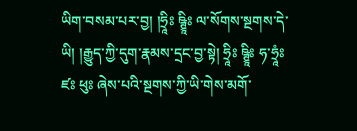ཡིག་བསམ་པར་བྱ། །ཧྲཱིཿ ཥྚྲཱིཿ ལ་སོགས་སྔགས་དེ་ཡི། །རྒྱུད་ཀྱི་དུག་རྣམས་དྲང་བྱ་སྟེ། ཧྲཱིཿ ཥྚྲཱིཿ ཧ་ཧྲཱཾཿ ཛཿ ཕུཿ ཞེས་པའི་སྔགས་ཀྱི་ཡི་གེས་མགོ་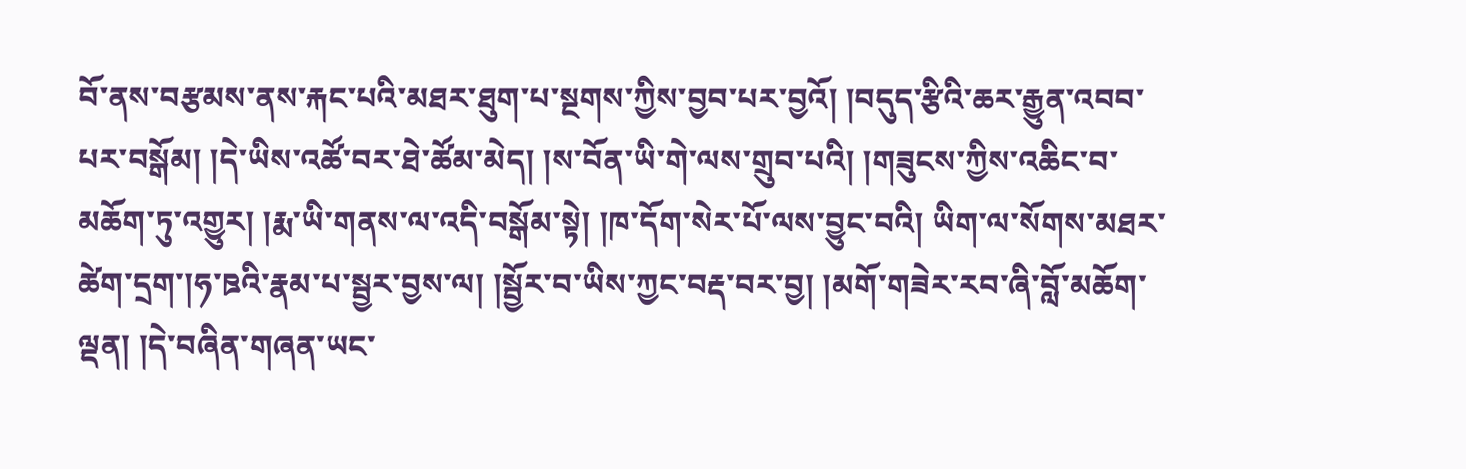བོ་ནས་བརྩམས་ནས་རྐང་པའི་མཐར་ཐུག་པ་སྔགས་ཀྱིས་བྱབ་པར་བྱའོ། །བདུད་རྩིའི་ཆར་རྒྱུན་འབབ་པར་བསྒོམ། །དེ་ཡིས་འཚོ་བར་ཐེ་ཚོམ་མེད། །ས་བོན་ཡི་གེ་ལས་གྲུབ་པའི། །གཟུངས་ཀྱིས་འཆིང་བ་མཆོག་ཏུ་འགྱུར། །རྨ་ཡི་གནས་ལ་འདི་བསྒོམ་སྟེ། །ཁ་དོག་སེར་པོ་ལས་བྱུང་བའི། ཡིག་ལ་སོགས་མཐར་ཚེག་དྲག་།ཧ་ཋའི་རྣམ་པ་སྦྱར་བྱས་ལ། །སྦྱོར་བ་ཡིས་ཀྱང་བརྡ་བར་བྱ། །མགོ་གཟེར་རབ་ཞི་བློ་མཆོག་ལྡན། །དེ་བཞིན་གཞན་ཡང་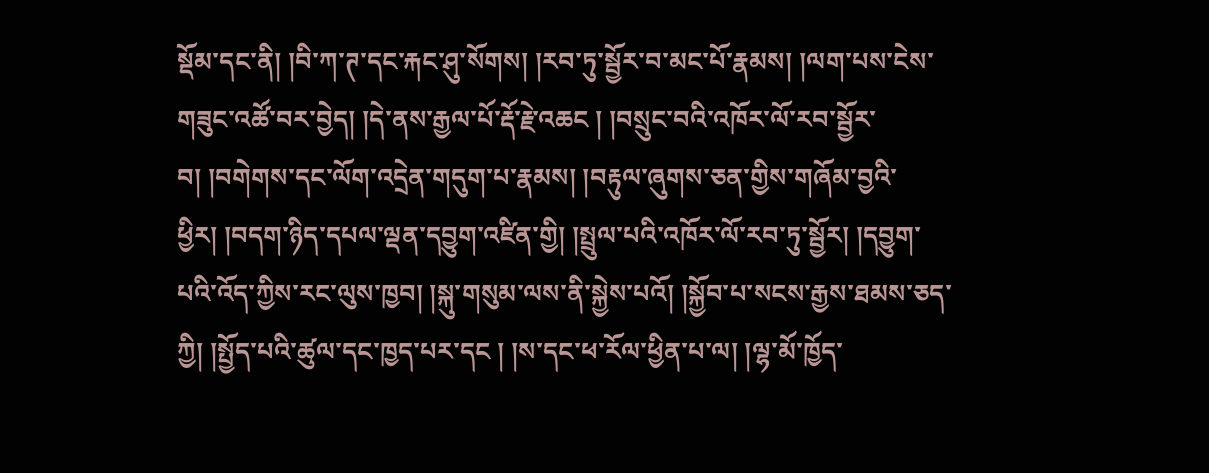སྡོམ་དང་ནི། །བི་ཀ་ཊ་དང་རྐང་ཤུ་སོགས། །རབ་ཏུ་སྦྱོར་བ་མང་པོ་རྣམས། །ལག་པས་ངེས་གཟུང་འཚོ་བར་བྱེད། །དེ་ནས་རྒྱལ་པོ་རྡོ་རྗེ་འཆང ། །བསྲུང་བའི་འཁོར་ལོ་རབ་སྦྱོར་བ། །བགེགས་དང་ལོག་འདྲེན་གདུག་པ་རྣམས། །བརྟུལ་ཞུགས་ཅན་གྱིས་གཞོམ་བྱའི་ཕྱིར། །བདག་ཉིད་དཔལ་ལྡན་དབྱུག་འཛིན་གྱི། །སྤྲུལ་པའི་འཁོར་ལོ་རབ་ཏུ་སྦྱོར། །དབྱུག་པའི་འོད་ཀྱིས་རང་ལུས་ཁྱབ། །སྐུ་གསུམ་ལས་ནི་སྐྱེས་པའོ། །སྐྱོབ་པ་སངས་རྒྱས་ཐམས་ཅད་ཀྱི། །སྤྱོད་པའི་ཚུལ་དང་ཁྱད་པར་དང ། །ས་དང་ཕ་རོལ་ཕྱིན་པ་ལ། །ལྷ་མོ་ཁྱོད་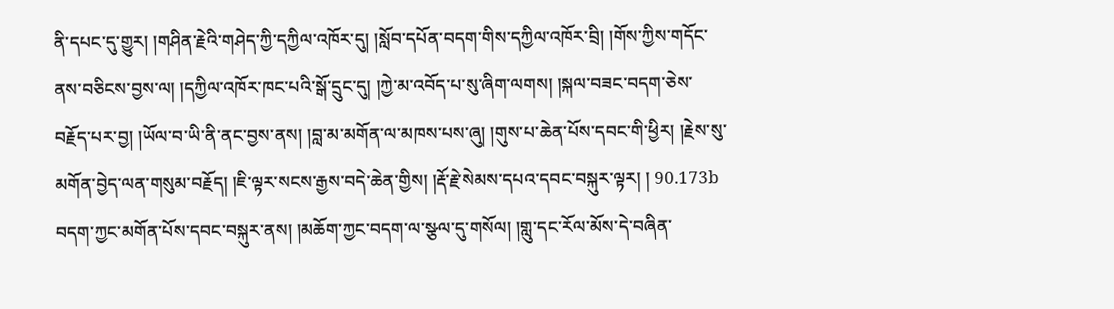ནི་དཔང་དུ་གྱུར། །གཤིན་རྗེའི་གཤེད་ཀྱི་དཀྱིལ་འཁོར་དུ། །སློབ་དཔོན་བདག་གིས་དཀྱིལ་འཁོར་བྲི། །གོས་ཀྱིས་གདོང་ནས་བཅིངས་བྱས་ལ། །དཀྱིལ་འཁོར་ཁང་པའི་སྒོ་དྲུང་དུ། །ཀྱེ་མ་འབོད་པ་སུ་ཞིག་ལགས། །སྐལ་བཟང་བདག་ཅེས་བརྗོད་པར་བྱ། །ཡོལ་བ་ཡི་ནི་ནང་བྱས་ནས། །བླ་མ་མགོན་ལ་མཁས་པས་ཞུ། །གུས་པ་ཆེན་པོས་དབང་གི་ཕྱིར། །རྗེས་སུ་མགོན་བྱེད་ལན་གསུམ་བརྗོད། །ཇི་ལྟར་སངས་རྒྱས་བདེ་ཆེན་གྱིས། །རྡོ་རྗེ་སེམས་དཔའ་དབང་བསྐུར་ལྟར། ། 90.173b བདག་ཀྱང་མགོན་པོས་དབང་བསྐུར་ནས། །མཆོག་ཀྱང་བདག་ལ་སྩལ་དུ་གསོལ། །གླུ་དང་རོལ་མོས་དེ་བཞིན་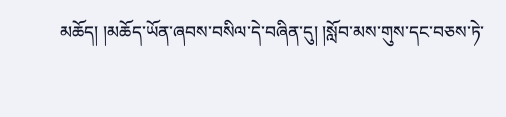མཆོད། །མཆོད་ཡོན་ཞབས་བསིལ་དེ་བཞིན་དུ། །སློབ་མས་གུས་དང་བཅས་ཏེ་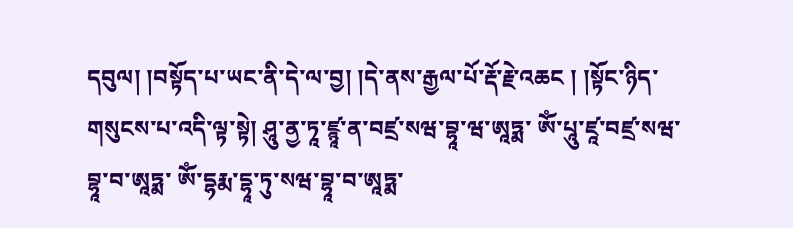དབུལ། །བསྟོད་པ་ཡང་ནི་དེ་ལ་བྱ། །དེ་ནས་རྒྱལ་པོ་རྡོ་རྗེ་འཆང ། །སྟོང་ཉིད་གསུངས་པ་འདི་ལྟ་སྟེ། ཤཱུ་ནྱ་ཏཱ་ཛྙཱ་ན་བཛྲ་སཝ་བྷཱ་ཝ་ཨཱཏྨ་ ཨོཾ་པཱུ་ཛཱ་བཛྲ་སཝ་བྷཱ་བ་ཨཱཏྨ་ ཨོཾ་དྷརྨ་དྷཱ་ཏུ་སཝ་བྷཱ་བ་ཨཱཏྨ་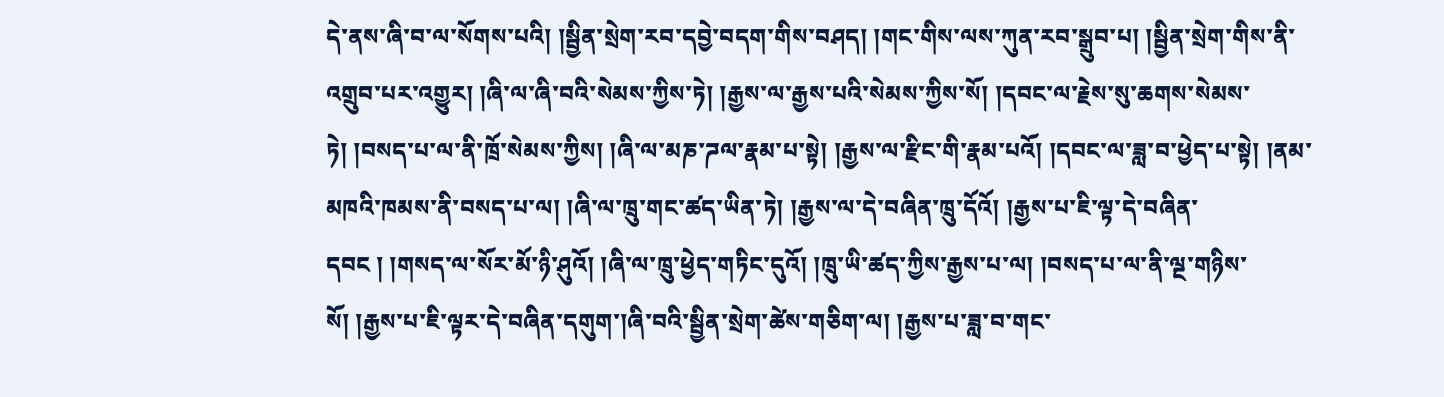དེ་ནས་ཞི་བ་ལ་སོགས་པའི། །སྦྱིན་སྲེག་རབ་དབྱེ་བདག་གིས་བཤད། །གང་གིས་ལས་ཀུན་རབ་སྒྲུབ་པ། །སྦྱིན་སྲེག་གིས་ནི་འགྲུབ་པར་འགྱུར། །ཞི་ལ་ཞི་བའི་སེམས་ཀྱིས་ཏེ། །རྒྱས་ལ་རྒྱས་པའི་སེམས་ཀྱིས་སོ། །དབང་ལ་རྗེས་སུ་ཆགས་སེམས་ཏེ། །བསད་པ་ལ་ནི་ཁྲོ་སེམས་ཀྱིས། །ཞི་ལ་མཎ་ཌལ་རྣམ་པ་སྟེ། །རྒྱས་ལ་རྫིང་གི་རྣམ་པའོ། །དབང་ལ་ཟླ་བ་ཕྱེད་པ་སྟེ། །ནམ་མཁའི་ཁམས་ནི་བསད་པ་ལ། །ཞི་ལ་ཁྲུ་གང་ཚད་ཡིན་ཏེ། །རྒྱས་ལ་དེ་བཞིན་ཁྲུ་དོའོ། །རྒྱས་པ་ཇི་ལྟ་དེ་བཞིན་དབང ། །གསད་ལ་སོར་མོ་ཉི་ཤུའོ། །ཞི་ལ་ཁྲུ་ཕྱེད་གཏིང་དུའོ། །ཁྲུ་ཡི་ཚད་ཀྱིས་རྒྱས་པ་ལ། །བསད་པ་ལ་ནི་ལྔ་གཉིས་སོ། །རྒྱས་པ་ཇི་ལྟར་དེ་བཞིན་དགུག་།ཞི་བའི་སྦྱིན་སྲེག་ཚེས་གཅིག་ལ། །རྒྱས་པ་ཟླ་བ་གང་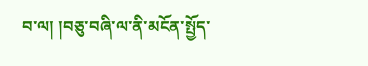བ་ལ། །བཅུ་བཞི་ལ་ནི་མངོན་སྤྱོད་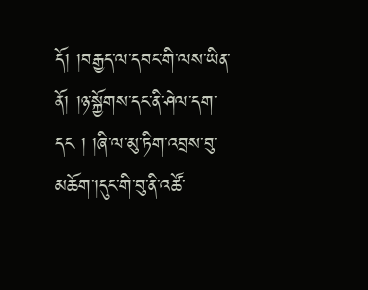དོ། །བརྒྱད་ལ་དབང་གི་ལས་ཡིན་ནོ། །ཉ་སྐྱོགས་དང་ནི་ཤེལ་དག་དང ། །ཞི་ལ་མུ་ཏིག་འབྲས་བུ་མཆོག་།དུང་གི་བུ་ནི་འཚོ་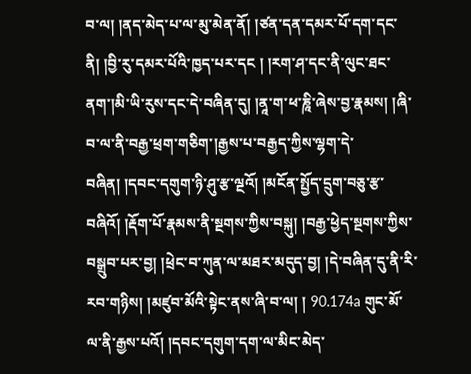བ་ལ། །ནད་མེད་པ་ལ་མུ་མེན་ནོ། །ཙན་དན་དམར་པོ་དག་དང་ནི། །བྱི་རུ་དམར་པོའི་ཁྱད་པར་དང ། །རག་ཤ་དང་ནི་ལུང་ཐང་ནག་།མི་ཡི་རུས་དང་དེ་བཞིན་དུ། །ནཱ་ག་ཕ་ཎཱི་ཞེས་བྱ་རྣམས། །ཞི་བ་ལ་ནི་བརྒྱ་ཕྲག་གཅིག་།རྒྱས་པ་བརྒྱད་ཀྱིས་ལྷག་དེ་བཞིན། །དབང་དགུག་ཉི་ཤུ་རྩ་ལྔའོ། །མངོན་སྤྱོད་དྲུག་བཅུ་རྩ་བཞིའོ། །རྡོག་པོ་རྣམས་ནི་སྔགས་ཀྱིས་བསྐུ། །བརྒྱ་ཕྱེད་སྔགས་ཀྱིས་བསྒྲུབ་པར་བྱ། །ཕྲེང་བ་ཀུན་ལ་མཐར་མདུད་བྱ། །དེ་བཞིན་དུ་ནི་རི་རབ་གཉིས། །མཛུབ་མོའི་སྟེང་ནས་ཞི་བ་ལ། ། 90.174a གུང་མོ་ལ་ནི་རྒྱས་པའོ། །དབང་དགུག་དག་ལ་མིང་མེད་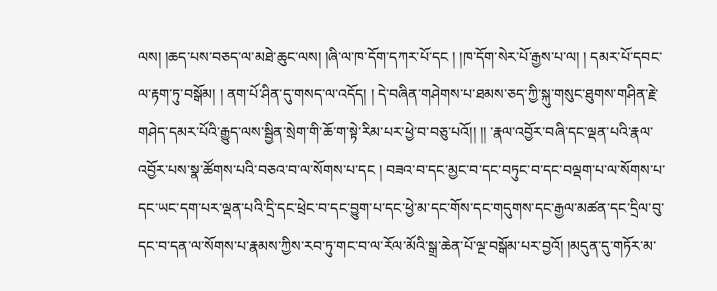ལས། །ཆད་པས་བཅད་ལ་མཐེ་ཆུང་ལས། །ཞི་ལ་ཁ་དོག་དཀར་པོ་དང ། །ཁ་དོག་སེར་པོ་རྒྱས་པ་ལ། ། དམར་པོ་དབང་ལ་རྟག་ཏུ་བསྒོམ། ། ནག་པོ་ཤིན་དུ་གསད་ལ་འདོད། ། དེ་བཞིན་གཤེགས་པ་ཐམས་ཅད་ཀྱི་སྐུ་གསུང་ཐུགས་གཤིན་རྗེ་གཤེད་དམར་པོའི་རྒྱུད་ལས་སྦྱིན་སྲེག་གི་ཆོ་ག་སྟེ་རིམ་པར་ཕྱེ་བ་བཅུ་པའོ།། །། ་རྣལ་འབྱོར་བཞི་དང་ལྡན་པའི་རྣལ་འབྱོར་པས་སྣ་ཚོགས་པའི་བཅའ་བ་ལ་སོགས་པ་དང ། བཟའ་བ་དང་མྱང་བ་དང་བཏུང་བ་དང་བལྡག་པ་ལ་སོགས་པ་དང་ཡང་དག་པར་ལྡན་པའི་དྲི་དང་ཕྲེང་བ་དང་བྱུག་པ་དང་ཕྱེ་མ་དང་གོས་དང་གདུགས་དང་རྒྱལ་མཚན་དང་དྲིལ་བུ་དང་བ་དན་ལ་སོགས་པ་རྣམས་ཀྱིས་རབ་ཏུ་གང་བ་ལ་རོལ་མོའི་སྒྲ་ཆེན་པོ་ལྔ་བསྒོམ་པར་བྱའོ། །མདུན་དུ་གཏོར་མ་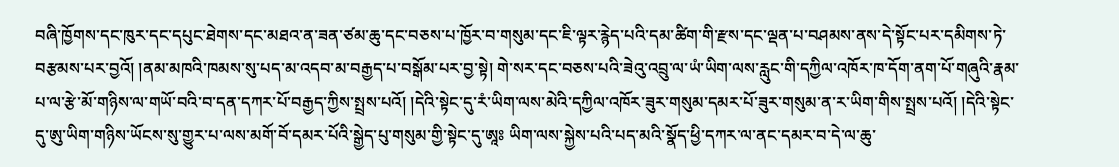བཞི་ཁྱོགས་དང་ཁུར་དང་དཔུང་ཐེགས་དང་མཐའ་ན་ཟན་ཙམ་ཆུ་དང་བཅས་པ་ཁྱོར་བ་གསུམ་དང་ཇི་ལྟར་རྙེད་པའི་དམ་ཚིག་གི་རྫས་དང་ལྡན་པ་བཤམས་ནས་དེ་སྟོང་པར་དམིགས་ཏེ་བརྩམས་པར་བྱའོ། །ནམ་མཁའི་ཁམས་སུ་པད་མ་འདབ་མ་བརྒྱད་པ་བསྒོམ་པར་བྱ་སྟེ། གེ་སར་དང་བཅས་པའི་ཟེའུ་འབྲུ་ལ་ཡཾ་ཡིག་ལས་རླུང་གི་དཀྱིལ་འཁོར་ཁ་དོག་ནག་པོ་གཞུའི་རྣམ་པ་ལ་རྩེ་མོ་གཉིས་ལ་གཡོ་བའི་བ་དན་དཀར་པོ་བརྒྱད་ཀྱིས་སྤྲས་པའོ། །དེའི་སྟེང་དུ་རཾ་ཡིག་ལས་མེའི་དཀྱིལ་འཁོར་ཟུར་གསུམ་དམར་པོ་ཟུར་གསུམ་ན་ར་ཡིག་གིས་སྤྲས་པའོ། །དེའི་སྟེང་དུ་ཨུ་ཡིག་གཉིས་ཡོངས་སུ་གྱུར་པ་ལས་མགོ་བོ་དམར་པོའི་སྒྱེད་པུ་གསུམ་གྱི་སྟེང་དུ་ཨཱཿ ཡིག་ལས་སྐྱེས་པའི་པད་མའི་སྣོད་ཕྱི་དཀར་ལ་ནང་དམར་བ་དེ་ལ་ཆུ་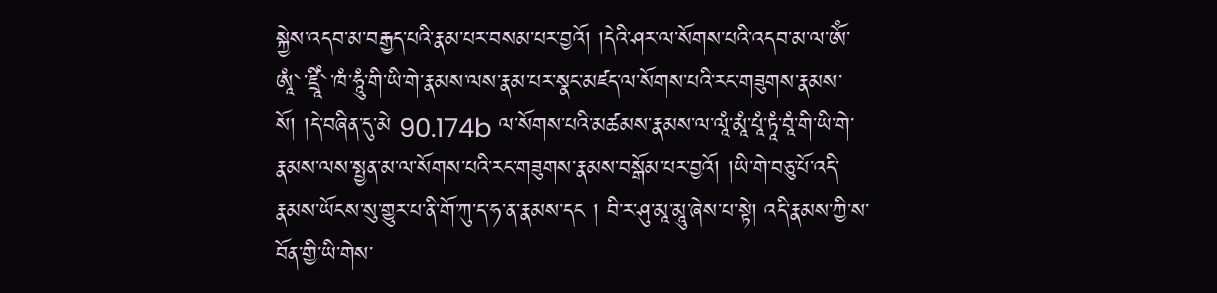སྐྱེས་འདབ་མ་བརྒྱད་པའི་རྣམ་པར་བསམ་པར་བྱའོ། །དེའི་ཤར་ལ་སོགས་པའི་འདབ་མ་ལ་ཨོཾ་ཨཱཾ`་ཛྲཱིཾ`་ཁཾ་ཧཱུཾ་གི་ཡི་གེ་རྣམས་ལས་རྣམ་པར་སྣང་མཛད་ལ་སོགས་པའི་རང་གཟུགས་རྣམས་སོ། །དེ་བཞིན་དུ་མེ 90.174b ལ་སོགས་པའི་མཚམས་རྣམས་ལ་ལཱཾ་མཱཾ་པཱཾ་ཏཱཾ་བཱཾ་གི་ཡི་གེ་རྣམས་ལས་སྤྱན་མ་ལ་སོགས་པའི་རང་གཟུགས་རྣམས་བསྒོམ་པར་བྱའོ། །ཡི་གེ་བཅུ་པོ་འདི་རྣམས་ཡོངས་སུ་གྱུར་པ་ནི་གོ་ཀུ་ད་ཧ་ན་རྣམས་དང ། བི་ར་ཤུ་མཱ་མཱུ་ཞེས་པ་སྟེ། འདི་རྣམས་ཀྱི་ས་བོན་གྱི་ཡི་གེས་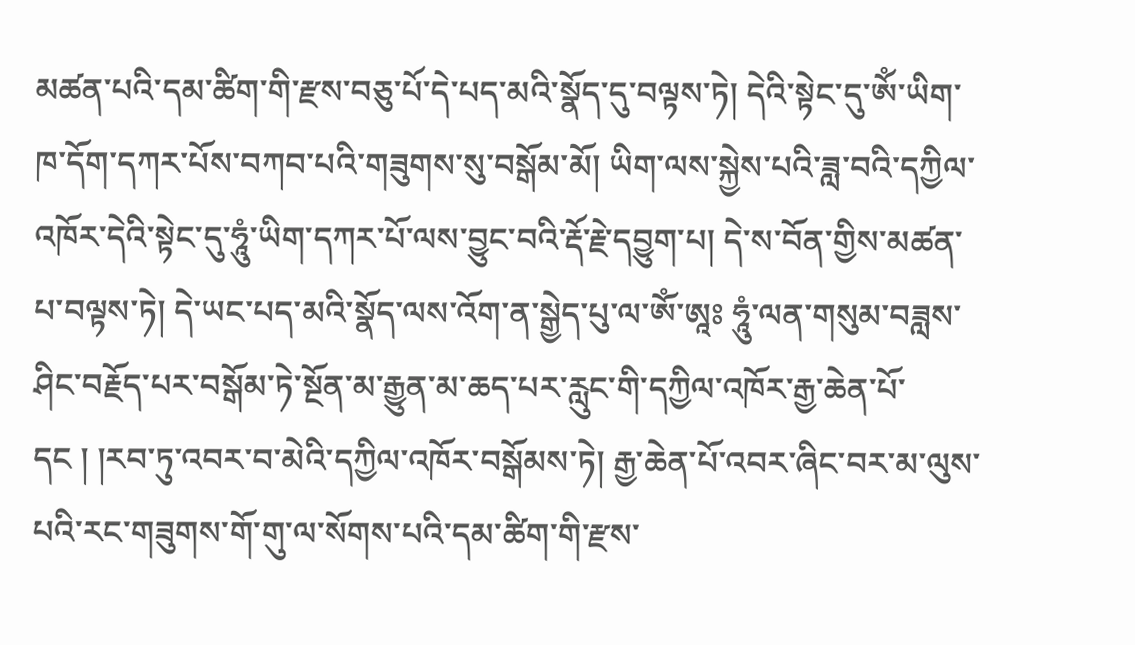མཚན་པའི་དམ་ཚིག་གི་རྫས་བཅུ་པོ་དེ་པད་མའི་སྣོད་དུ་བལྟས་ཏེ། དེའི་སྟེང་དུ་ཨོཾ་ཡིག་ཁ་དོག་དཀར་པོས་བཀབ་པའི་གཟུགས་སུ་བསྒོམ་མོ། ཡིག་ལས་སྐྱེས་པའི་ཟླ་བའི་དཀྱིལ་འཁོར་དེའི་སྟེང་དུ་ཧཱུཾ་ཡིག་དཀར་པོ་ལས་བྱུང་བའི་རྡོ་རྗེ་དབྱུག་པ། དེ་ས་བོན་གྱིས་མཚན་པ་བལྟས་ཏེ། དེ་ཡང་པད་མའི་སྣོད་ལས་འོག་ན་སྒྱེད་པུ་ལ་ཨོཾ་ཨཱཿ ཧཱུཾ་ལན་གསུམ་བཟླས་ཤིང་བརྗོད་པར་བསྒོམ་ཏེ་སྔོན་མ་རྒྱུན་མ་ཆད་པར་རླུང་གི་དཀྱིལ་འཁོར་རྒྱ་ཆེན་པོ་དང ། །རབ་ཏུ་འབར་བ་མེའི་དཀྱིལ་འཁོར་བསྒོམས་ཏེ། རྒྱ་ཆེན་པོ་འབར་ཞིང་བར་མ་ལུས་པའི་རང་གཟུགས་གོ་གུ་ལ་སོགས་པའི་དམ་ཚིག་གི་རྫས་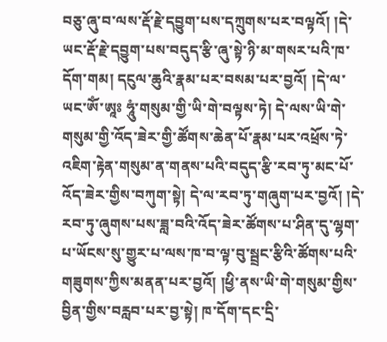བཅུ་ཞུ་བ་ལས་རྡོ་རྗེ་དབྱུག་པས་དཀྲུགས་པར་བལྟའོ། །དེ་ཡང་རྡོ་རྗེ་དབྱུག་པས་བདུད་རྩི་ཞུ་སྟེ་ཉི་མ་གསར་པའི་ཁ་དོག་གམ། དངུལ་ཆུའི་རྣམ་པར་བསམ་པར་བྱའོ། །དེ་ལ་ཡང་ཨོཾ་ཨཱཿ ཧཱུཾ་གསུམ་གྱི་ཡི་གེ་བལྟས་ཏེ། དེ་ལས་ཡི་གེ་གསུམ་གྱི་འོད་ཟེར་གྱི་ཚོགས་ཆེན་པོ་རྣམ་པར་འཕྲོས་ཏེ་འཇིག་རྟེན་གསུམ་ན་གནས་པའི་བདུད་རྩི་རབ་ཏུ་མང་པོ་འོད་ཟེར་གྱིས་བཀུག་སྟེ། དེ་ལ་རབ་ཏུ་གཞུག་པར་བྱའོ། །དེ་རབ་ཏུ་ཞུགས་པས་ཟླ་བའི་འོད་ཟེར་ཚོགས་པ་ཤིན་དུ་ལྷག་པ་ཡོངས་སུ་གྱུར་པ་ལས་ཁ་བ་ལྟ་བུ་སྦྲང་རྩིའི་ཚོགས་པའི་གཟུགས་ཀྱིས་མནན་པར་བྱའོ། །ཕྱི་ནས་ཡི་གེ་གསུམ་གྱིས་བྱིན་གྱིས་བརླབ་པར་བྱ་སྟེ། ཁ་དོག་དང་དྲི་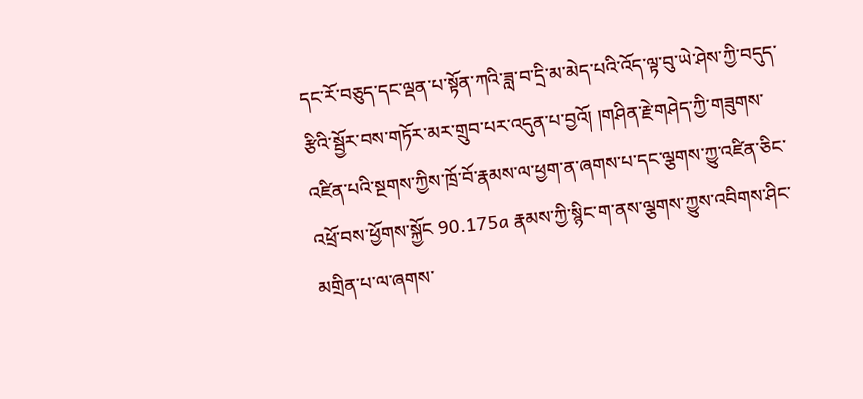དང་རོ་བཅུད་དང་ལྡན་པ་སྟོན་ཀའི་ཟླ་བ་དྲི་མ་མེད་པའི་འོད་ལྟ་བུ་ཡེ་ཤེས་ཀྱི་བདུད་རྩིའི་སྦྱོར་བས་གཏོར་མར་གྲུབ་པར་འདུན་པ་བྱའོ། །གཤིན་རྗེ་གཤེད་ཀྱི་གཟུགས་འཛིན་པའི་སྔགས་ཀྱིས་ཁྲོ་བོ་རྣམས་ལ་ཕྱག་ན་ཞགས་པ་དང་ལྕགས་ཀྱུ་འཛིན་ཅིང་འཕྲོ་བས་ཕྱོགས་སྐྱོང 90.175a རྣམས་ཀྱི་སྙིང་ག་ནས་ལྕགས་ཀྱུས་འབིགས་ཤིང་མགྲིན་པ་ལ་ཞགས་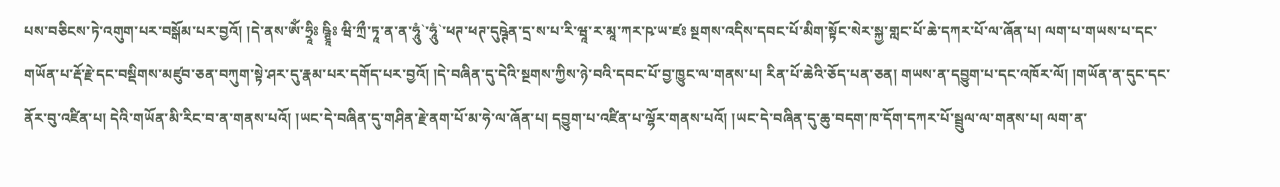པས་བཅིངས་ཏེ་འགུག་པར་བསྒོམ་པར་བྱའོ། །དེ་ནས་ཨོཾ་ཧྲཱིཿ ཥྚྲཱིཿ ཝི་ཀྲྀ་ཏཱ་ན་ན་ཧཱུཾ`་ཧཱུཾ`་ཕཊ་ཕཊ་དུཥྚེན་དྲ་ས་པ་རི་ཝཱ་ར་མཱ་ཀར་ཥ་ཡ་ཛཿ སྔགས་འདིས་དབང་པོ་མིག་སྟོང་སེར་སྐྱ་གླང་པོ་ཆེ་དཀར་པོ་ལ་ཞོན་པ། ལག་པ་གཡས་པ་དང་གཡོན་པ་རྡོ་རྗེ་དང་བསྡིགས་མཛུབ་ཅན་བཀུག་སྟེ་ཤར་དུ་རྣམ་པར་དགོད་པར་བྱའོ། །དེ་བཞིན་དུ་དེའི་སྔགས་ཀྱིས་ཉེ་བའི་དབང་པོ་བྱ་ཁྱུང་ལ་གནས་པ། རིན་པོ་ཆེའི་ཅོད་པན་ཅན། གཡས་ན་དབྱུག་པ་དང་འཁོར་ལོ། །གཡོན་ན་དུང་དང་ནོར་བུ་འཛིན་པ། དེའི་གཡོན་མི་རིང་བ་ན་གནས་པའོ། །ཡང་དེ་བཞིན་དུ་གཤིན་རྗེ་ནག་པོ་མ་ཧེ་ལ་ཞོན་པ། དབྱུག་པ་འཛིན་པ་ལྷོར་གནས་པའོ། །ཡང་དེ་བཞིན་དུ་ཆུ་བདག་ཁ་དོག་དཀར་པོ་སྦྲུལ་ལ་གནས་པ། ལག་ན་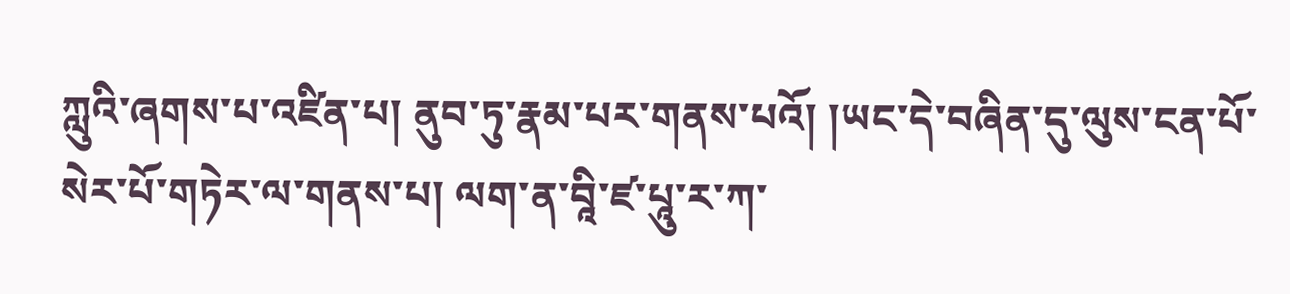ཀླུའི་ཞགས་པ་འཛིན་པ། ནུབ་ཏུ་རྣམ་པར་གནས་པའོ། །ཡང་དེ་བཞིན་དུ་ལུས་ངན་པོ་སེར་པོ་གཏེར་ལ་གནས་པ། ལག་ན་བཱི་ཛ་པཱུ་ར་ཀ་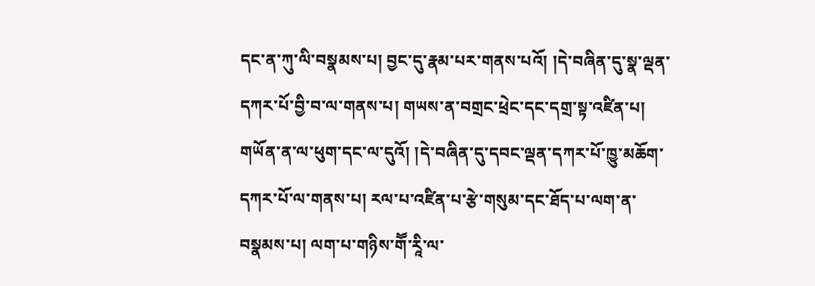དང་ན་ཀུ་ལི་བསྣམས་པ། བྱང་དུ་རྣམ་པར་གནས་པའོ། །དེ་བཞིན་དུ་སྣ་ལྡན་དཀར་པོ་བྱི་བ་ལ་གནས་པ། གཡས་ན་བགྲང་ཕྲེང་དང་དགྲ་སྟ་འཛིན་པ། གཡོན་ན་ལ་ཕུག་དང་ལ་དུའོ། །དེ་བཞིན་དུ་དབང་ལྡན་དཀར་པོ་ཁྱུ་མཆོག་དཀར་པོ་ལ་གནས་པ། རལ་པ་འཛིན་པ་རྩེ་གསུམ་དང་ཐོད་པ་ལག་ན་བསྣམས་པ། ལག་པ་གཉིས་གཽ་རཱི་ལ་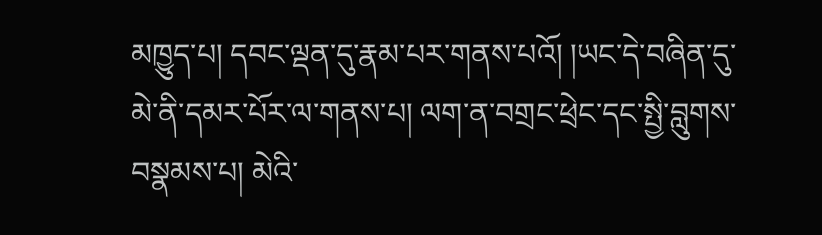མཁྱུད་པ། དབང་ལྡན་དུ་རྣམ་པར་གནས་པའོ། །ཡང་དེ་བཞིན་དུ་མེ་ནི་དམར་པོར་ལ་གནས་པ། ལག་ན་བགྲང་ཕྲེང་དང་སྤྱི་བླུགས་བསྣམས་པ། མེའི་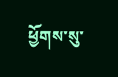ཕྱོགས་སུ་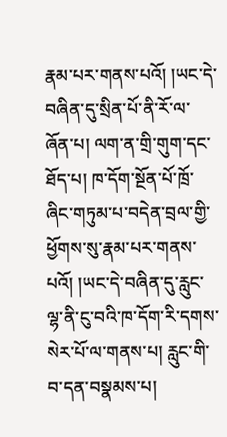རྣམ་པར་གནས་པའོ། །ཡང་དེ་བཞིན་དུ་སྲིན་པོ་ནི་རོ་ལ་ཞོན་པ། ལག་ན་གྲི་གུག་དང་ཐོད་པ། ཁ་དོག་སྔོན་པོ་ཁྲོ་ཞིང་གཏུམ་པ་བདེན་བྲལ་གྱི་ཕྱོགས་སུ་རྣམ་པར་གནས་པའོ། །ཡང་དེ་བཞིན་དུ་རླུང་ལྷ་ནི་ངུ་བའི་ཁ་དོག་རི་དགས་སེར་པོ་ལ་གནས་པ། རླུང་གི་བ་དན་བསྣམས་པ།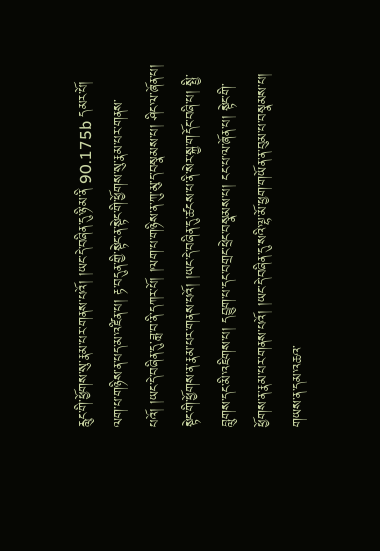རླུང་གི་ཕྱོགས་སུ་རྣམ་པར་གནས་པའོ། །ཡང་དེ་བཞིན་དུ་ཉི་མ་ནི 90.175b དམར་པོ། ལག་པ་གཉིས་ན་པད་མ་འཛིན་པ། རྟ་བདུན་གྱི་སྟེང་ན་སྟེང་གི་ཕྱོགས་སུ་རྣམ་པར་གནས་པའོ། །ཡང་དེ་བཞིན་དུ་ཟླ་བ་ནི་དཀར་པོ། །ལག་པ་གཉིས་ན་ཀུ་མུ་ད་བསྣམས་པ། ཤིང་ལ་ཞོན་པ། སྟེང་གི་ཕྱོགས་ན་རྣམ་པར་གནས་པའོ། །ཡང་དེ་བཞིན་དུ་ཚངས་པ་ནི་སེར་སྐྱ་གདོང་བཞི་པ། སྤྱི་བླུགས་དང་མི་འཇིགས་པ། དབྱུག་པ་དང་བགྲང་ཕྲེང་བསྣམས་པ། ངང་པ་ལ་ཞོན་པ། སྟེང་གི་ཕྱོགས་ན་རྣམ་པར་གནས་པའོ། །ཡང་དེ་བཞིན་དུ་སའི་ལྷ་མོ་ཕྱག་གཡོན་ན་བུམ་པ་བསྣམས་པ། གཡས་ན་དམ་འཆའ་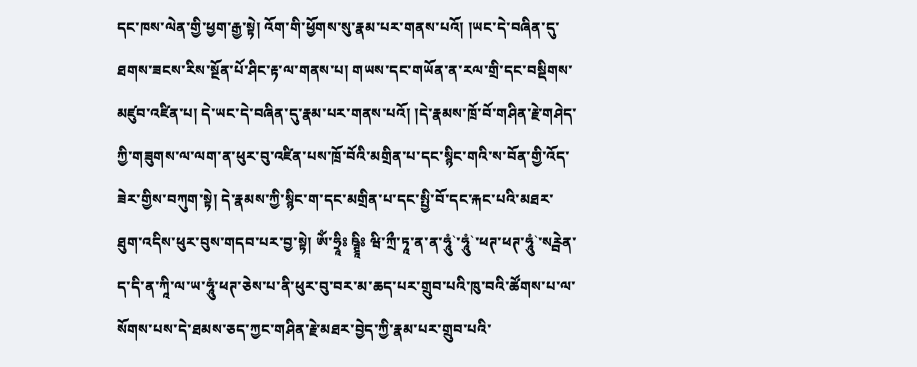དང་ཁས་ལེན་གྱི་ཕྱག་རྒྱ་སྟེ། འོག་གི་ཕྱོགས་སུ་རྣམ་པར་གནས་པའོ། །ཡང་དེ་བཞིན་དུ་ཐགས་ཟངས་རིས་སྔོན་པོ་ཤིང་རྟ་ལ་གནས་པ། གཡས་དང་གཡོན་ན་རལ་གྲི་དང་བསྡིགས་མཛུབ་འཛིན་པ། དེ་ཡང་དེ་བཞིན་དུ་རྣམ་པར་གནས་པའོ། །དེ་རྣམས་ཁྲོ་བོ་གཤིན་རྗེ་གཤེད་ཀྱི་གཟུགས་ལ་ལག་ན་ཕུར་བུ་འཛིན་པས་ཁྲོ་བོའི་མགྲིན་པ་དང་སྙིང་གའི་ས་བོན་གྱི་འོད་ཟེར་གྱིས་བཀུག་སྟེ། དེ་རྣམས་ཀྱི་སྙིང་ག་དང་མགྲིན་པ་དང་སྤྱི་བོ་དང་རྐང་པའི་མཐར་ཐུག་འདིས་ཕུར་བུས་གདབ་པར་བྱ་སྟེ། ཨོཾ་ཧྲཱིཿ ཥྚྲཱིཿ ཝི་ཀྲྀ་ཏཱ་ན་ན་ཧཱུཾ`་ཧཱུཾ`་ཕཊ་ཕཊ་ཧཱུཾ`་སཪྦེན་ད་དི་ན་ཀཱི་ལ་ཡ་ཧཱུཾ་ཕཊ་ཅེས་པ་ནི་ཕུར་བུ་བར་མ་ཆད་པར་གྲུབ་པའི་ཁུ་བའི་ཚོགས་པ་ལ་སོགས་པས་དེ་ཐམས་ཅད་ཀྱང་གཤིན་རྗེ་མཐར་བྱེད་ཀྱི་རྣམ་པར་གྲུབ་པའི་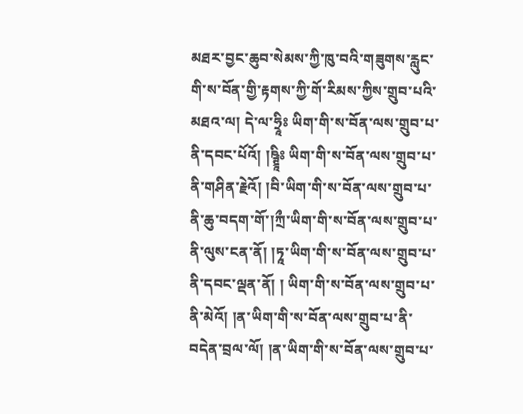མཐར་བྱང་ཆུབ་སེམས་ཀྱི་ཁུ་བའི་གཟུགས་རླུང་གི་ས་བོན་གྱི་རྟགས་ཀྱི་གོ་རིམས་ཀྱིས་གྲུབ་པའི་མཐའ་ལ། དེ་ལ་ཧྲཱིཿ ཡིག་གི་ས་བོན་ལས་གྲུབ་པ་ནི་དབང་པོའོ། །ཥྚྲཱིཿ ཡིག་གི་ས་བོན་ལས་གྲུབ་པ་ནི་གཤིན་རྗེའོ། །བི་ཡིག་གི་ས་བོན་ལས་གྲུབ་པ་ནི་ཆུ་བདག་གོ་།ཀྲྀ་ཡིག་གི་ས་བོན་ལས་གྲུབ་པ་ནི་ལུས་ངན་ནོ། །ཏཱ་ཡིག་གི་ས་བོན་ལས་གྲུབ་པ་ནི་དབང་ལྡན་ནོ། ། ཡིག་གི་ས་བོན་ལས་གྲུབ་པ་ནི་མེའོ། །ན་ཡིག་གི་ས་བོན་ལས་གྲུབ་པ་ནི་བདེན་བྲལ་ལོ། །ན་ཡིག་གི་ས་བོན་ལས་གྲུབ་པ་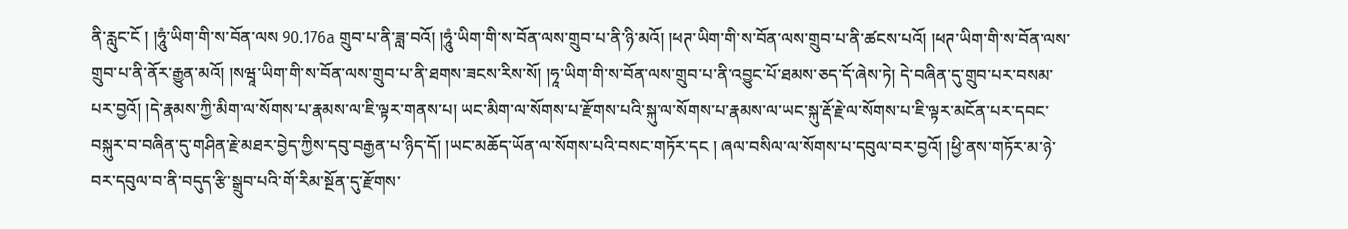ནི་རླུང་ངོ ། །ཧཱུཾ་ཡིག་གི་ས་བོན་ལས 90.176a གྲུབ་པ་ནི་ཟླ་བའོ། །ཧཱུཾ་ཡིག་གི་ས་བོན་ལས་གྲུབ་པ་ནི་ཉི་མའོ། །ཕཊ་ཡིག་གི་ས་བོན་ལས་གྲུབ་པ་ནི་ཚངས་པའོ། །ཕཊ་ཡིག་གི་ས་བོན་ལས་གྲུབ་པ་ནི་ནོར་རྒྱུན་མའོ། །སཝཱ་ཡིག་གི་ས་བོན་ལས་གྲུབ་པ་ནི་ཐགས་ཟངས་རིས་སོ། །ཧཱ་ཡིག་གི་ས་བོན་ལས་གྲུབ་པ་ནི་འབྱུང་པོ་ཐམས་ཅད་དོ་ཞེས་ཏེ། དེ་བཞིན་དུ་གྲུབ་པར་བསམ་པར་བྱའོ། །དེ་རྣམས་ཀྱི་མིག་ལ་སོགས་པ་རྣམས་ལ་ཇི་ལྟར་གནས་པ། ཡང་མིག་ལ་སོགས་པ་རྫོགས་པའི་སྐུ་ལ་སོགས་པ་རྣམས་ལ་ཡང་སྐུ་རྡོ་རྗེ་ལ་སོགས་པ་ཇི་ལྟར་མངོན་པར་དབང་བསྐུར་བ་བཞིན་དུ་གཤིན་རྗེ་མཐར་བྱེད་ཀྱིས་དབུ་བརྒྱན་པ་ཉིད་དོ། །ཡང་མཆོད་ཡོན་ལ་སོགས་པའི་བསང་གཏོར་དང ། ཞལ་བསིལ་ལ་སོགས་པ་དབུལ་བར་བྱའོ། །ཕྱི་ནས་གཏོར་མ་ཉེ་བར་དབུལ་བ་ནི་བདུད་རྩི་སྒྲུབ་པའི་གོ་རིམ་སྔོན་དུ་རྫོགས་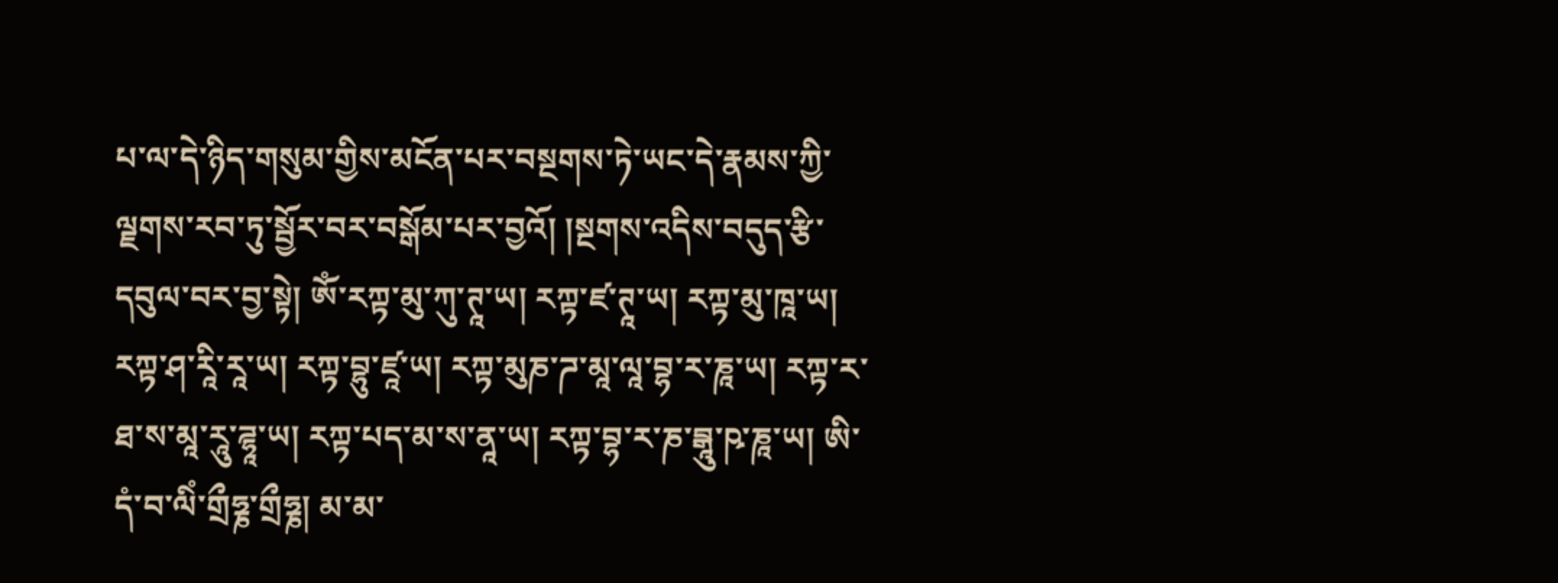པ་ལ་དེ་ཉིད་གསུམ་གྱིས་མངོན་པར་བསྔགས་ཏེ་ཡང་དེ་རྣམས་ཀྱི་ལྗགས་རབ་ཏུ་སྦྱོར་བར་བསྒོམ་པར་བྱའོ། །སྔགས་འདིས་བདུད་རྩི་དབུལ་བར་བྱ་སྟེ། ཨོཾ་རཀྟ་མུ་ཀུ་ཊཱ་ཡ། རཀྟ་ཛ་ཊཱ་ཡ། རཀྟ་མུ་ཁཱ་ཡ། རཀྟ་ཤ་རཱི་རཱ་ཡ། རཀྟ་བྷུ་ཛཱ་ཡ། རཀྟ་མུཎ་ཌ་མཱ་ལཱ་བྷ་ར་ཎཱ་ཡ། རཀྟ་ར་ཐ་ས་མཱ་རཱུ་ཌྷཱ་ཡ། རཀྟ་པད་མ་ས་ནཱ་ཡ། རཀྟ་བྷ་ར་ཎ་བྒཱུ་ཥ་ཎཱ་ཡ། ཨི་དཾ་བ་ལིཾ་གྲྀཧྞ་གྲྀཧྞ། མ་མ་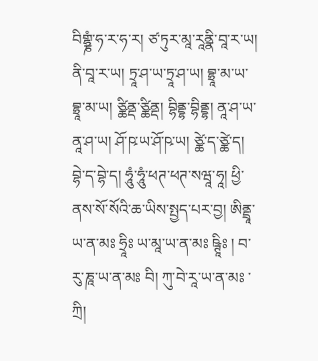བིགྷྞཾ་ཧ་ར་ཧ་ར། ཙ་ཏུར་མཱ་རཱནྣི་བཱ་ར་ཡ། ནི་བཱ་ར་ཡ། ཏྲཱ་ཤ་ཡ་ཏྲཱ་ཤ་ཡ། བྷྲཱ་མ་ཡ་བྷྲཱ་མ་ཡ། ཙྪིནྡ་ཙྪིནྡ། བྷིནྡྷ་བྷིནྡྷ། ནཱ་ཤ་ཡ་ནཱ་ཤ་ཡ། ཤོ་ཥ་ཡ་ཤོ་ཥ་ཡ། ཙྪེ་ད་ཙྪེ་ད། བྷེ་ད་བྷེ་ད། ཧཱུཾ་ཧཱུཾ་ཕཊ་ཕཊ་སཝཱ་ཧཱ། ཕྱི་ནས་སོ་སོའི་ཆ་ཡིས་སྤྱད་པར་བྱ། ཨིནྡྲཱ་ཡ་ན་མཿ ཧྲཱིཿ ཡ་མཱ་ཡ་ན་མཿ ཥྚཱིཿ ། བ་རུ་ཎཱ་ཡ་ན་མཿ བི། ཀུ་བེ་རཱ་ཡ་ན་མཿ ་ཀྲི།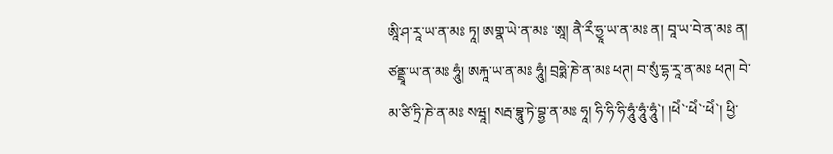ཨཱི་ཤ་རཱ་ཡ་ན་མཿ ཏཱ། ཨགྣ་ཡེ་ན་མཿ ་ཨཱ། ནཻ་རྀ་ཧྱཱ་ཡ་ན་མཿ ན། བཱ་ཡ་བེ་ན་མཿ ན། ཙནྡྲཱ་ཡ་ན་མཿ ཧཱུཾ། ཨརྐཱ་ཡ་ན་མཿ ཧཱུཾ། བྲཧྨེ་ཎེ་ན་མཿ ཕཊ། བ་སུཾ་དྷ་རཱ་ན་མཿ ཕཊ། བེ་མ་ཙི་ཏྲི་ཎེ་ན་མཿ སཝཱ། སརྦ་བྷཱུ་ཏེ་བྷྱ་ན་མཿ ཧཱ། ཧི་ཧི་ཧི་ཧཱུཾ་ཧཱུཾ་ཧཱུཾ`། །ཕེཾ`་ཕེཾ`་ཕེཾ`། ཕྱི་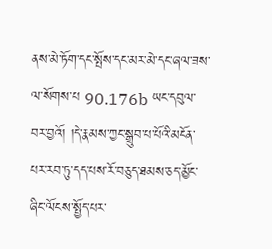ནས་མེ་ཏོག་དང་སྤོས་དང་མར་མེ་དང་ཞལ་ཟས་ལ་སོགས་པ 90.176b ཡང་དབུལ་བར་བྱའོ། །དེ་རྣམས་ཀྱང་སྒྲུབ་པ་པོའི་མངོན་པར་རབ་ཏུ་དད་པས་རོ་བཅུད་ཐམས་ཅད་མྱོང་ཞིང་ལོངས་སྤྱོད་པར་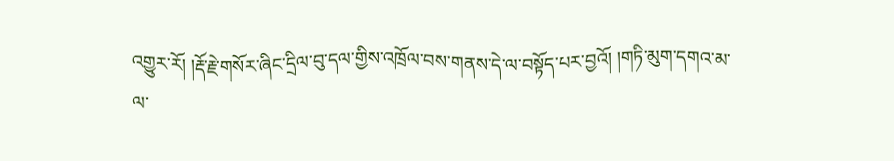འགྱུར་རོ། །རྡོ་རྗེ་གསོར་ཞིང་དྲིལ་བུ་དལ་གྱིས་འཁྲོལ་བས་གནས་དེ་ལ་བསྟོད་པར་བྱའོ། །གཏི་མུག་དགའ་མ་ལ་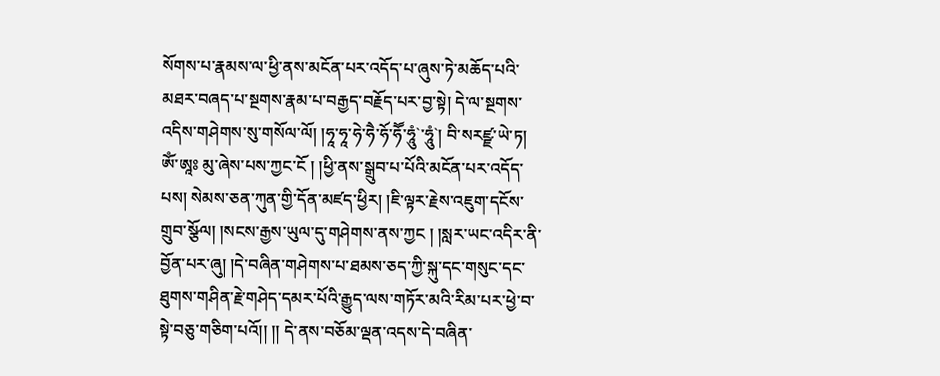སོགས་པ་རྣམས་ལ་ཕྱི་ནས་མངོན་པར་འདོད་པ་ཞུས་ཏེ་མཆོད་པའི་མཐར་བཞད་པ་སྔགས་རྣམ་པ་བརྒྱད་བརྗོད་པར་བྱ་སྟེ། དེ་ལ་སྔགས་འདིས་གཤེགས་སུ་གསོལ་ལོ། །ཧཱ་ཧཱ་ཧེ་ཧཻ་ཧོ་ཧཽ་ཧཱུཾ`་ཧཱུཾ`། བི་སརཛྫ་ཡེ་ཏ། ཨོཾ་ཨཱཿ མུ་ཞེས་པས་ཀྱང་ངོ ། །ཕྱི་ནས་སྒྲུབ་པ་པོའི་མངོན་པར་འདོད་པས། སེམས་ཅན་ཀུན་གྱི་དོན་མཛད་ཕྱིར། །ཇི་ལྟར་རྗེས་འཇུག་དངོས་གྲུབ་སྩོལ། །སངས་རྒྱས་ཡུལ་དུ་གཤེགས་ནས་ཀྱང ། །སླར་ཡང་འདིར་ནི་བྱོན་པར་ཞུ། །དེ་བཞིན་གཤེགས་པ་ཐམས་ཅད་ཀྱི་སྐུ་དང་གསུང་དང་ཐུགས་གཤིན་རྗེ་གཤེད་དམར་པོའི་རྒྱུད་ལས་གཏོར་མའི་རིམ་པར་ཕྱེ་བ་སྟེ་བཅུ་གཅིག་པའོ།། །། དེ་ནས་བཅོམ་ལྡན་འདས་དེ་བཞིན་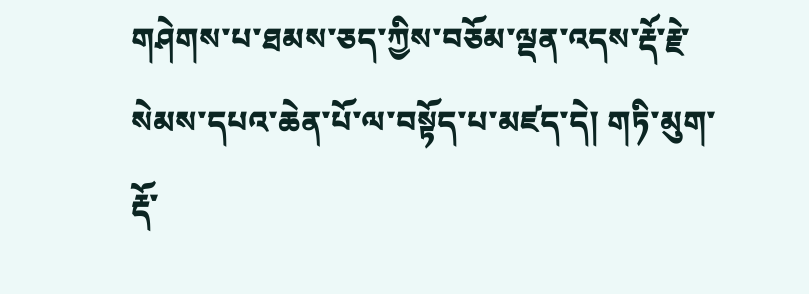གཤེགས་པ་ཐམས་ཅད་ཀྱིས་བཅོམ་ལྡན་འདས་རྡོ་རྗེ་སེམས་དཔའ་ཆེན་པོ་ལ་བསྟོད་པ་མཛད་དེ། གཏི་མུག་རྡོ་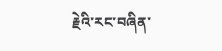རྗེའི་རང་བཞིན་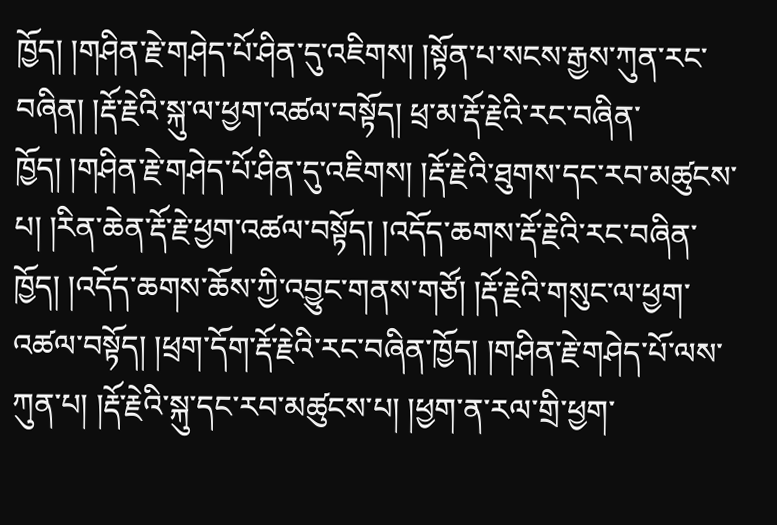ཁྱོད། །གཤིན་རྗེ་གཤེད་པོ་ཤིན་དུ་འཇིགས། །སྟོན་པ་སངས་རྒྱས་ཀུན་རང་བཞིན། །རྡོ་རྗེའི་སྐུ་ལ་ཕྱག་འཚལ་བསྟོད། ཕྲ་མ་རྡོ་རྗེའི་རང་བཞིན་ཁྱོད། །གཤིན་རྗེ་གཤེད་པོ་ཤིན་དུ་འཇིགས། །རྡོ་རྗེའི་ཐུགས་དང་རབ་མཚུངས་པ། །རིན་ཆེན་རྡོ་རྗེ་ཕྱག་འཚལ་བསྟོད། །འདོད་ཆགས་རྡོ་རྗེའི་རང་བཞིན་ཁྱོད། །འདོད་ཆགས་ཆོས་ཀྱི་འབྱུང་གནས་གཙོ། །རྡོ་རྗེའི་གསུང་ལ་ཕྱག་འཚལ་བསྟོད། །ཕྲག་དོག་རྡོ་རྗེའི་རང་བཞིན་ཁྱོད། །གཤིན་རྗེ་གཤེད་པོ་ལས་ཀུན་པ། །རྡོ་རྗེའི་སྐུ་དང་རབ་མཚུངས་པ། །ཕྱག་ན་རལ་གྲི་ཕྱག་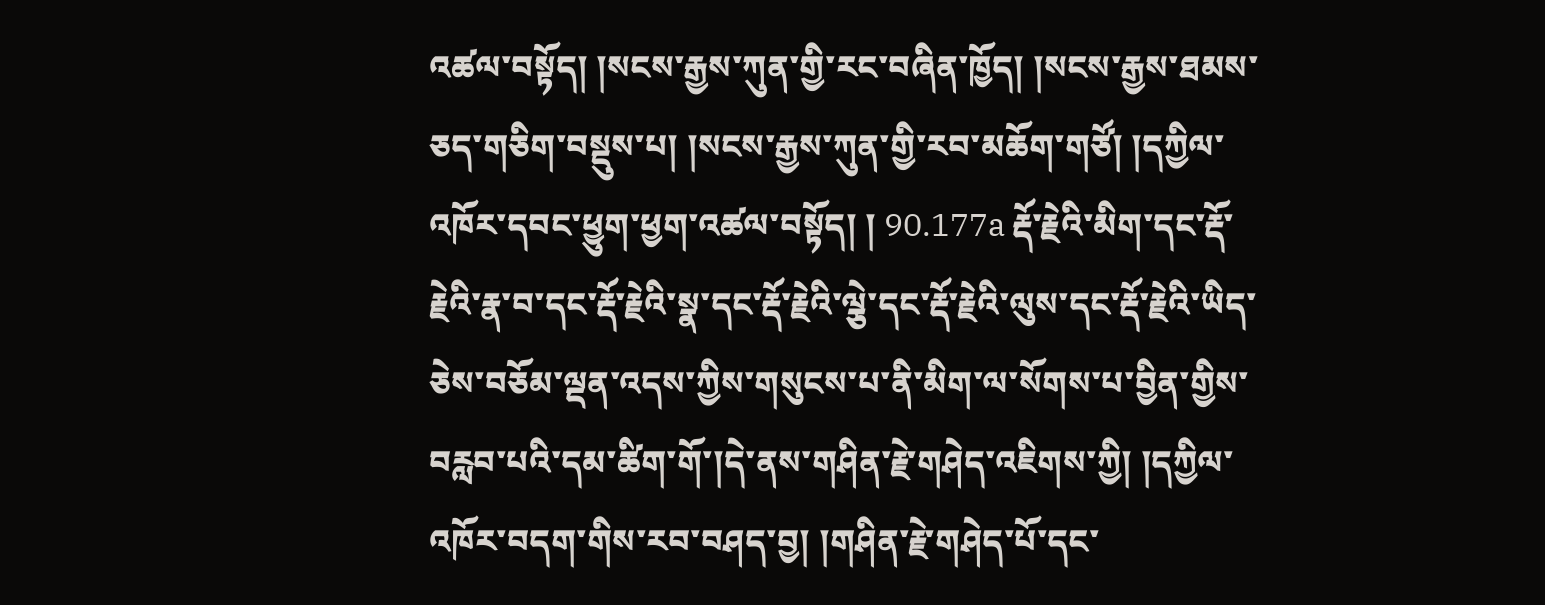འཚལ་བསྟོད། །སངས་རྒྱས་ཀུན་གྱི་རང་བཞིན་ཁྱོད། །སངས་རྒྱས་ཐམས་ཅད་གཅིག་བསྡུས་པ། །སངས་རྒྱས་ཀུན་གྱི་རབ་མཆོག་གཙོ། །དཀྱིལ་འཁོར་དབང་ཕྱུག་ཕྱག་འཚལ་བསྟོད། ། 90.177a རྡོ་རྗེའི་མིག་དང་རྡོ་རྗེའི་རྣ་བ་དང་རྡོ་རྗེའི་སྣ་དང་རྡོ་རྗེའི་ལྕེ་དང་རྡོ་རྗེའི་ལུས་དང་རྡོ་རྗེའི་ཡིད་ཅེས་བཅོམ་ལྡན་འདས་ཀྱིས་གསུངས་པ་ནི་མིག་ལ་སོགས་པ་བྱིན་གྱིས་བརླབ་པའི་དམ་ཚིག་གོ་།དེ་ནས་གཤིན་རྗེ་གཤེད་འཇིགས་ཀྱི། །དཀྱིལ་འཁོར་བདག་གིས་རབ་བཤད་བྱ། །གཤིན་རྗེ་གཤེད་པོ་དང་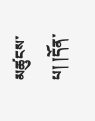མཚུངས་པ། །དོན་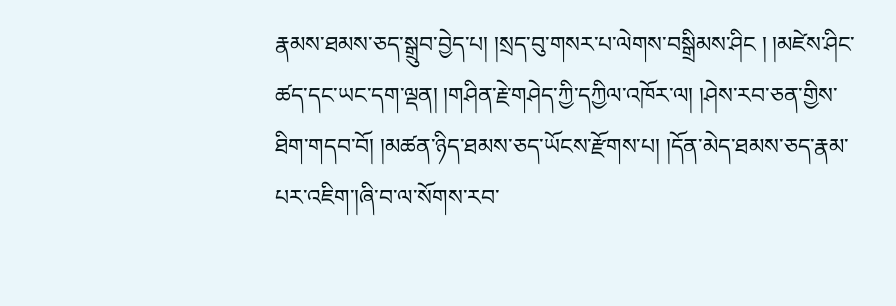རྣམས་ཐམས་ཅད་སྒྲུབ་བྱེད་པ། །སྲད་བུ་གསར་པ་ལེགས་བསྒྲིམས་ཤིང ། །མཛེས་ཤིང་ཚད་དང་ཡང་དག་ལྡན། །གཤིན་རྗེ་གཤེད་ཀྱི་དཀྱིལ་འཁོར་ལ། །ཤེས་རབ་ཅན་གྱིས་ཐིག་གདབ་བོ། །མཚན་ཉིད་ཐམས་ཅད་ཡོངས་རྫོགས་པ། །དོན་མེད་ཐམས་ཅད་རྣམ་པར་འཇིག་།ཞི་བ་ལ་སོགས་རབ་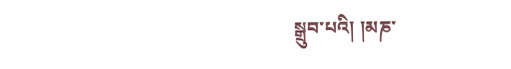སྒྲུབ་པའི། །མཎ་